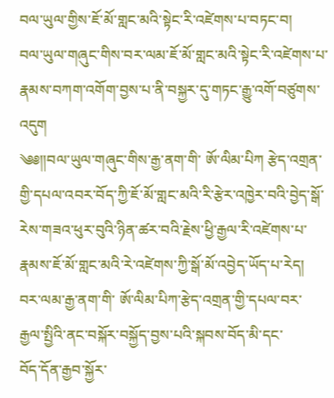བལ་ཡུལ་གྱིས་ཇོ་མོ་གླང་མའི་སྟེང་རི་འཛེགས་པ་བཏང་བ།
བལ་ཡུལ་གཞུང་གིས་བར་ལམ་ཇོ་མོ་གླང་མའི་སྟེང་རི་འཛེགས་པ་རྣམས་བཀག་འགོག་བྱས་པ་ནི་བསྐྱར་དུ་གཏང་རྒྱུ་འགོ་བཙུགས་འདུག
༄༅༎བལ་ཡུལ་གཞུང་གིས་རྒྱ་ནག་གི་ ཨོ་ལིམ་པིཀ རྩེད་འགྲན་གྱི་དཔལ་འབར་བོད་ཀྱི་ཇོ་མོ་གླང་མའི་རི་རྩེར་འཁྱེར་བའི་བྱེད་སྒོ་རེས་གཟའ་ཕུར་བུའི་ཉིན་ཚར་བའི་རྗེས་ཕྱི་རྒྱལ་རི་འཛེགས་པ་རྣམས་ཇོ་མོ་གླང་མའི་རེ་འཛེགས་ཀྱི་སྒོ་མོ་འབྱེད་ཡོད་པ་རེད། བར་ལམ་རྒྱ་ནག་གི་ ཨོ་ལིམ་པིཀ་རྩེད་འགྲན་གྱི་དཔལ་བར་རྒྱལ་སྤྱིའི་ནང་བསྐོར་བསྐྱོད་བྱས་པའི་སྐབས་བོད་མི་དང་
བོད་དོན་རྒྱབ་སྐྱོར་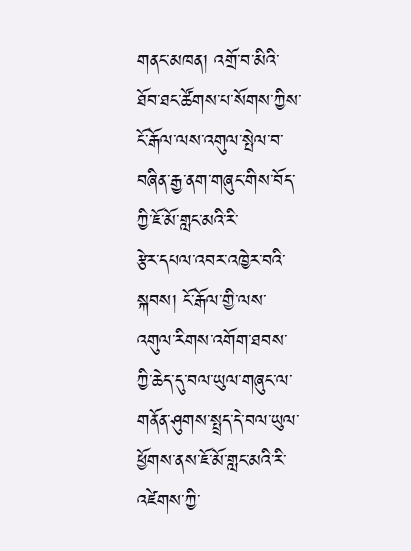གནང་མཁན། འགྲོ་བ་མིའི་ཐོབ་ཐང་ཚོགས་པ་སོགས་ཀྱིས་ངོ་རྒོལ་ལས་འགུལ་སྤེལ་བ་བཞིན་རྒྱ་ནག་གཞུང་གིས་བོད་ཀྱི་ཇོ་མོ་གླང་མའི་རི་
རྩེར་དཔལ་འབར་འཁྱེར་བའི་སྐབས། ངོ་རྒོལ་གྱི་ལས་འགུལ་རིགས་འགོག་ཐབས་ཀྱི་ཆེད་དུ་བལ་ཡུལ་གཞུང་ལ་གནོན་ཤུགས་སྤྲད་དེ་བལ་ཡུལ་ཕྱོགས་ནས་ཇོ་མོ་གླང་མའི་རི་འཛེགས་ཀྱི་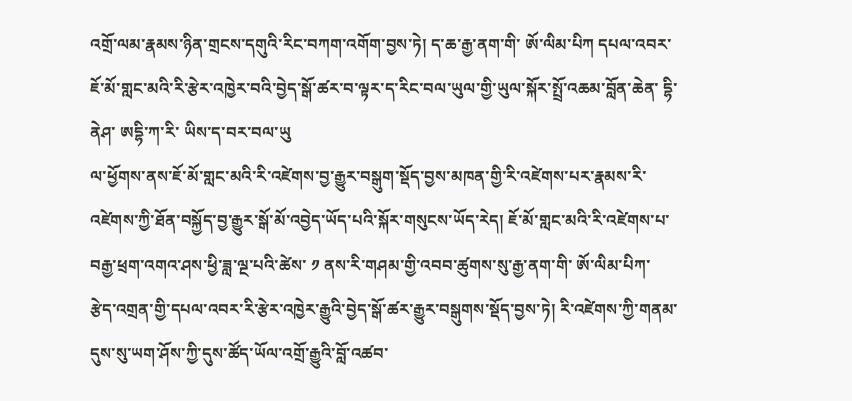འགྲོ་ལམ་རྣམས་ཉིན་གྲངས་དགུའི་རིང་བཀག་འགོག་བྱས་ཏེ། ད་ཆ་རྒྱ་ནག་གི་ ཨོ་ལིམ་པིཀ དཔལ་འབར་ཇོ་མོ་གླང་མའི་རི་རྩེར་འཁྱེར་བའི་བྱེད་སྒོ་ཚར་བ་ལྟར་ད་རིང་བལ་ཡུལ་གྱི་ཡུལ་སྐོར་སྤྲོ་འཆམ་བློན་ཆེན་ དྷི་ནེཤ་ ཨདྷི་ཀ་རི་ ཡིས་ད་བར་བལ་ཡུ
ལ་ཕྱོགས་ནས་ཇོ་མོ་གླང་མའི་རི་འཛེགས་བྱ་རྒྱུར་བསྒུག་སྡོད་བྱས་མཁན་གྱི་རི་འཛེགས་པར་རྣམས་རི་འཛེགས་ཀྱི་ཐོན་བསྐྱོད་བྱ་རྒྱུར་སྒོ་མོ་འབྱེད་ཡོད་པའི་སྐོར་གསུངས་ཡོད་རེད། ཇོ་མོ་གླང་མའི་རི་འཛེགས་པ་བརྒྱ་ཕྲག་འགའ་ཤས་ཕྱི་ཟླ་ལྔ་པའི་ཚེས་ ༡ ནས་རི་གཤམ་གྱི་འབབ་ཚུགས་སུ་རྒྱ་ནག་གི་ ཨོ་ལིམ་པིཀ་ རྩེད་འགྲན་གྱི་དཔལ་འབར་རི་རྩེར་འཁྱེར་རྒྱུའི་བྱེད་སྒོ་ཚར་རྒྱུར་བསྒུགས་སྡོད་བྱས་ཏེ། རི་འཛེགས་ཀྱི་གནམ་དུས་སུ་ཡག་ཤོས་ཀྱི་དུས་ཚོད་ཡོལ་འགྲོ་རྒྱུའི་བློ་འཚབ་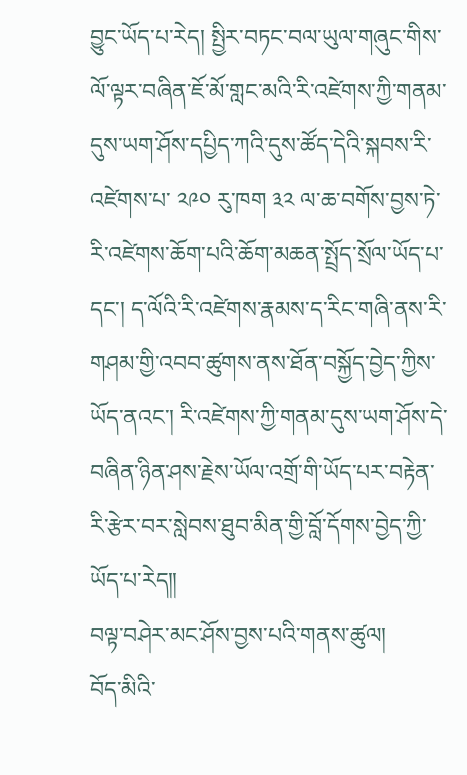བྱུང་ཡོད་པ་རེད། སྤྱིར་བཏང་བལ་ཡུལ་གཞུང་གིས་ལོ་ལྟར་བཞིན་ཇོ་མོ་གླང་མའི་རི་འཛེགས་ཀྱི་གནམ་དུས་ཡག་ཤོས་དཔྱིད་ཀའི་དུས་ཚོད་དེའི་སྐབས་རི་
འཛེགས་པ་ ༢༩༠ རུ་ཁག ༣༢ ལ་ཆ་བགོས་བྱས་ཏེ་རི་འཛེགས་ཆོག་པའི་ཆོག་མཆན་སྤྲོད་སྲོལ་ཡོད་པ་དང་། ད་ལོའི་རི་འཛེགས་རྣམས་ད་རིང་གཞི་ནས་རི་གཤམ་གྱི་འབབ་ཚུགས་ནས་ཐོན་བསྐྱོད་བྱེད་ཀྱིས་ཡོད་ནའང་། རི་འཛེགས་ཀྱི་གནམ་དུས་ཡག་ཤོས་དེ་བཞིན་ཉིན་ཤས་རྗེས་ཡོལ་འགྲོ་གི་ཡོད་པར་བརྟེན་རི་རྩེར་བར་སླེབས་ཐུབ་མིན་གྱི་བློ་དོགས་བྱེད་ཀྱི་ཡོད་པ་རེད༎
བལྟ་བཤེར་མང་ཤོས་བྱས་པའི་གནས་ཚུལ།
བོད་མིའི་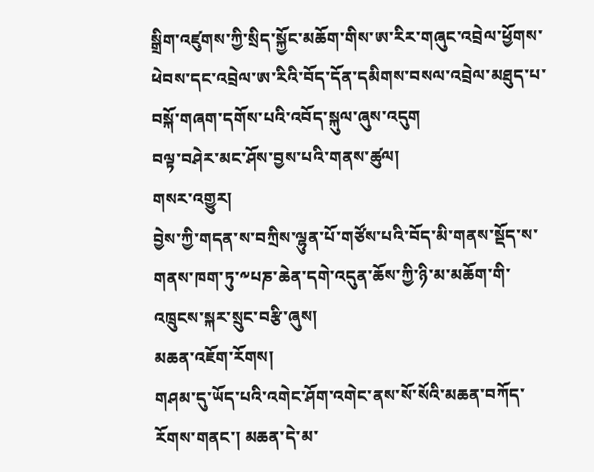སྒྲིག་འཛུགས་ཀྱི་སྲིད་སྐྱོང་མཆོག་གིས་ཨ་རིར་གཞུང་འབྲེལ་ཕྱོགས་ཕེབས་དང་འབྲེལ་ཨ་རིའི་བོད་དོན་དམིགས་བསལ་འབྲེལ་མཐུད་པ་བསྐོ་གཞག་དགོས་པའི་འབོད་སྐུལ་ཞུས་འདུག
བལྟ་བཤེར་མང་ཤོས་བྱས་པའི་གནས་ཚུལ།
གསར་འགྱུར།
བྱེས་ཀྱི་གདན་ས་བཀྲིས་ལྷུན་པོ་གཙོས་པའི་བོད་མི་གནས་སྡོད་ས་གནས་ཁག་ཏུ་༸པཎ་ཆེན་དགེ་འདུན་ཆོས་ཀྱི་ཉི་མ་མཆོག་གི་འཁྲུངས་སྐར་སྲུང་བརྩི་ཞུས།
མཆན་འཇོག་རོགས།
གཤམ་དུ་ཡོད་པའི་འགེང་ཤོག་འགེང་ནས་སོ་སོའི་མཆན་བཀོད་རོགས་གནང་། མཆན་དེ་མ་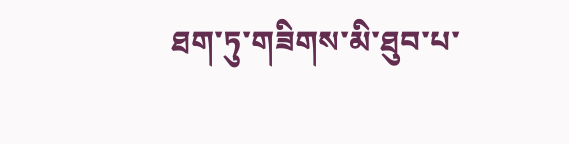ཐག་ཏུ་གཟིགས་མི་ཐུབ་པ་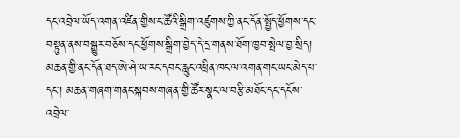དང་འབྲེལ་ཡོད་འགན་འཛིན་གྱིས་ང་ཚོའི་སྒྲིག་འཛུགས་ཀྱི་ནང་དོན་སྤྱོད་ཕྱོགས་དང་བསྟུན་ནས་བསྒྱུར་བཅོས་དང་ཕྱོགས་སྒྲིག་བྱེད་དེ་དྲ་གནས་ཐོག་ཁྱབ་སྤེལ་བྱ་སྲིད། མཆན་གྱི་ནང་དོན་ཐད་ཨེ་ཤེ་ཡ་རང་དབང་རླུང་འཕྲིན་ཁང་ལ་འགན་གང་ཡང་མེད་པ་དང་། མཆན་གཞག་གནང་སྐབས་གཞན་གྱི་ཚོར་སྣང་ལ་བརྩི་མཐོང་དང་དངོས་འབྲེལ་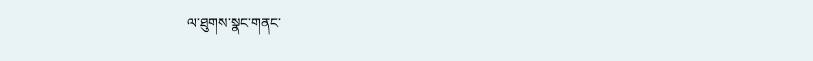ལ་ཐུགས་སྣང་གནང་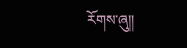རོགས་ཞུ༎